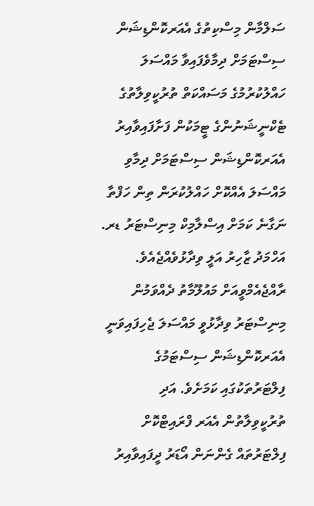ސަލްމާން މިސްކިތުގެ އެއަރކޮންޑިޝަން ސިސްޓަމަށް ދިމާވެފައިވާ މައްސަލަ ހައްލުކުރުމުގެ މަސައްކަތް ތުރުކީވިލާތުގެ ޓެކްނީޝަނުންގެ ޓީމަކުން ފަށާފައިވާއިރު އެއަރކޮންޑިޝަން ސިސްޓަމަށް ދިމާވި މައްސަލަ އެއްކޮށް ހައްލުކުރަން ތިން ހަފްތާ ނަގާނެ ކަމަށް އިސްލާމިކް މިނިސްޓަރު ޑރ. އަހްމަދު ޒާހިރު އަލީ ވިދާޅުވެއްޖެއެވެ.
ރާއްޖެއެމްވީއަށް މައުލޫމާތު ދެއްވަމުން މިނިސްޓަރު ވިދާޅުވީ މައްސަލަ ޖެހިފައިވަނީ އެއަރކޮންޑިޝަން ސިސްޓަމުގެ ފިލްޓަރުތަކުގައި ކަމަށެވެ. އަދި ތުރުކީވިލާތުން އެއަރ ފްރައިޓްކޮށް ފިލްޓަރުތައް ގެންނަން އޯޑަރު ދީފައިވާއިރު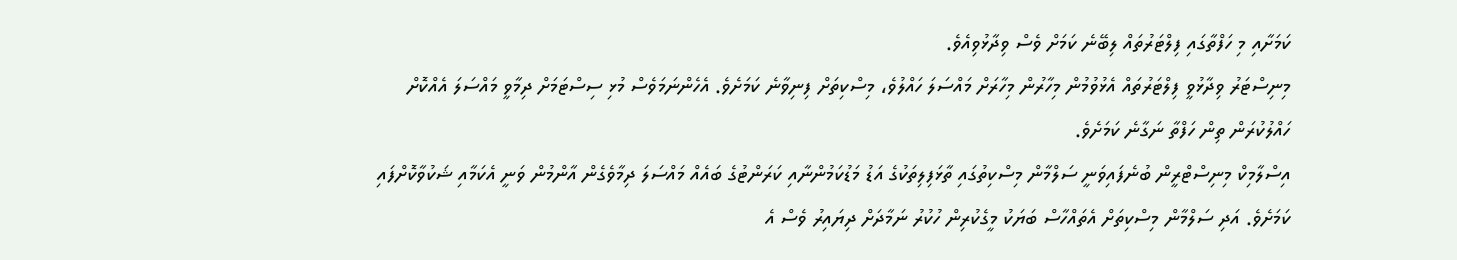ކަމަށާއި މި ހަފްތާގައި ފިލްޓަރުތައް ލިބޭނެ ކަމަށް ވެސް ވިދާޅުވިއެވެ.
މިނިސްޓަރު ވިދާޅުވީ ފިލްޓަރުތައް އެޅުވުމުން މިހާރުން މިހާރަށް މައްސަލަ ހައްލުވެ، މިސްކިތަށް ފިނިވާނެ ކަމަށެވެ. އެހެންނަމަވެސް މުޅި ސިސްޓަމަށް ދިމާވީ މައްސަލަ އެއްކޮށް ހައްލުކުރަން ތިން ހަފްތާ ނަގާނެ ކަމަށެވެ.
އިސްލާމިކް މިނިސްޓްރީން ބުނެފައިވަނީ ސަލްމާން މިސްކިތުގައި ތާޅަފިލިތަކުގެ އަޑު މަޑުކަމުންނާއި ކަރަންޓުގެ ބައެއް މައްސަލަ ދިމާވެގެން އާންމުން ވަނީ އެކަމާއި ޝަކުވާކޮށްފައި ކަމަށެވެ. އަދި ސަލްމާން މިސްކިތަށް އެތައްހާސް ބަޔަކު މީގެކުރިން ހުކުރު ނަމާދަށް ދިޔައިރު ވެސް އެ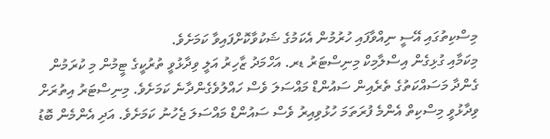މިސްކިތުގައި އޭސީ ނިއްވާފައި ހުރުމުން އެކަމުގެ ޝަކުވާކޮށްފައިވާ ކަމަށެވެ.
މިކަމާއި ގުޅިގެން އިސްލާމިކް މިނިސްޓަރު ޑރ. އަހްމަދު ޒާހިރު އަލީ ވިދާޅުވީ ތުރުކީގެ ޓީމުން މި ކުރަމުން ގެންދާ މަސައްކަތުގެ ތެރެއިން ސައުންޑް މައްސަލަ ވެސް ހައްލުވެގެންދާނެ ކަމަށެވެ. މިނިސްޓަރު އިތުރަށް ވިދާޅުވީ މިސްކިތް އެންމެ ފުރަތަމަ ހުޅުވިއިރު ވެސް ސައުންޑް މައްސަލަ ޖެހުނު ކަމަށެވެ. އަދި އެންމެން ބޮޑު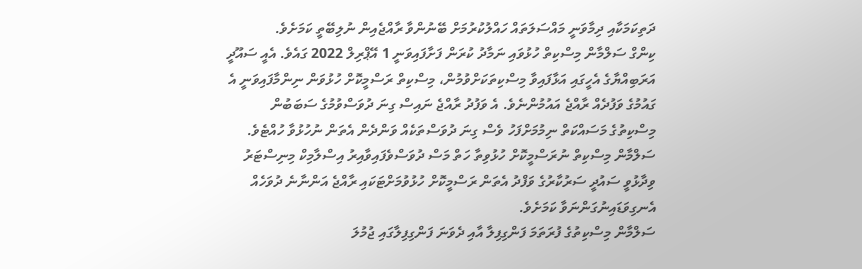ދަތިކަމަކާއި ދިމާވަނީ މައްސަލަތައް ހައްލުކުރުމަށް ބޭނުންވާ ރާއްޖެއިން ނުލިބޭތީ ކަމަށެވެ.
ކިންގް ސަލްމާން މިސްކިތް ހުޅުވައި ނަމާދު ކުރަން ފަށާފައިވަނީ 1 އޭޕްރިލް 2022 ގައެވެ. އެއީ ސައޫދީ އަރަބިއްޔާގެ އެހީގައި އަޅާފައިވާ މިސްކިތަކަށްވުމުން، މިސްކިތް ރަސްމީކޮށް ހުޅުވަން ނިންމާފައިވަނީ އެ ގައުމުގެ ވަފުދެއް ރާއްޖެ އައުމުންނެވެ. އެ ވަފުދު ރާއްޖެ ނައިސް ގިނަ ދުވަސްވުމުގެ ސަބަބުން މިސްކިތުގެ މަސައްކަތް ނިމުމަށްފަހު ވެސް ގިނަ ދުވަސްތަކެއް ވަންދެން އެތަން ނުހުޅުވާ ހުއްޓެވެ.
ސަލްމާން މިސްކިތް ނުރަސްމީކޮށް ހުޅުވިތާ ހަތް މަސް ދުވަސްވެފައިވާއިރު އިސްލާމިކް މިނިސްޓަރު ވިދާޅުވީ ސައުދީ ސަރުކާރުގެ ވަފްދު އެތަން ރަސްމީކޮށް ހުޅުވުމަށްޓަކައި ރާއްޖެ އަންނާނެ ދުވަހެއް އެނގިވަޑައިނުގަންނަވާ ކަމަށެވެ.
ސަލްމާން މިސްކިތުގެ ފުރަތަމަ ފަންގިފިލާ އާއި ދެވަނަ ފަންގިފިލާގައި ޖުމުލަ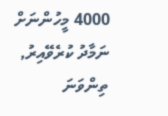4000 މީހުންނަށް ނަމާދު ކުރެވޭއިރު, ތިންވަނަ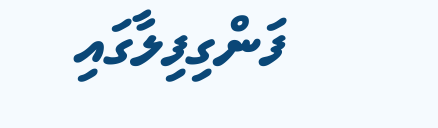ފަންގިފިލާގައި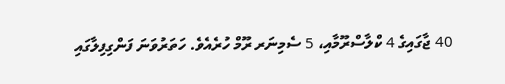40 ޖާގައިގެ 4 ކްލާސްރޫމާއި، 5 ސެމިނަރ ރޫމް ހުރެއެވެ. ހަތަރުވަނަ ފަންގިފިލާގައި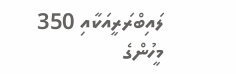ލައިބްރަރީއަކާއި 350 މީހުންގެ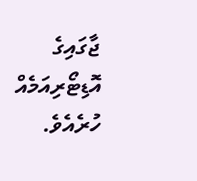ޖާގައިގެ އޮޑިޓޯރިއަމެއް ހުރެއެވެ.